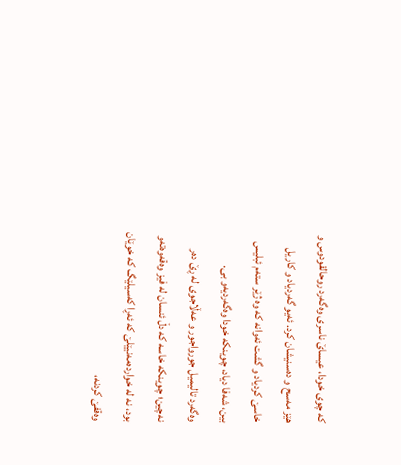که چوی خودا، عیساێ ناسری وەگەرد روحالقودوس و هێز مەسح و دەسنیشان کرد. ئەیو گەردیاد و کاریل خاسێ کردیاد و گشت ئەوانه که وه ژێر ستەم ئبلیس بین، شەفا دیاد، چوینکه خودا وەگەردیەو بی.
وەگەرد تالیمیل جورواجور و عەڵاجوی له ڕێ دەر نەچین؛ چوینکه خاسه که دڵ ئنسان له فیز وەقەوەتەو بود، نه له خواردەمەنیێلێ که ئەڕا کەسیلێگ که خوێان وەقفێ کردنه،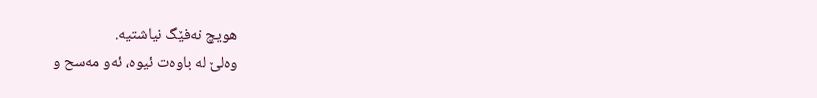هویچ نەفێگ نیاشتیه.
وەلێ له باوەت ئیوه، ئەو مەسح و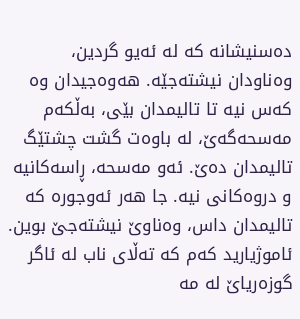دەسنیشانه که له ئەیو گردین، وەناودان نیشتەجێه. هەوەجیدان وه کەس نیه تا تالیمدان بێی، بەڵکەم مەسحەگەێ، له باوەت گشت چشتێگ تالیمدان دەێ. ئەو مەسحه، ڕاسەکانیه و دروەکانی نیه. جا هەر ئەوجورە که تالیمدان داس، وەناوێ نیشتەجێ بوین.
ئاموژیارید کەم که تەڵای ناب له ئاگر گوزەریاێ له مه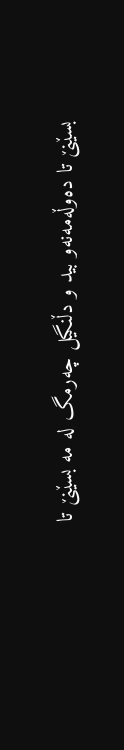بسێنێ تا دەوڵەمەنەو بید و دڵنگیل چەرمگ له مه بسێنێ تا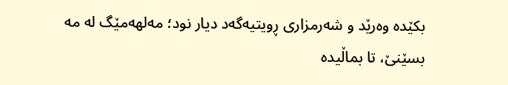بکێده وەرێد و شەرمزاری ڕویتیەگەد دیار نود؛ مەلهەمێگ له مه بسێنێ، تا بماڵیده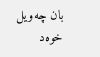بان چەویل خوەد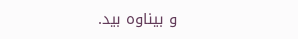و بیناوه بید.